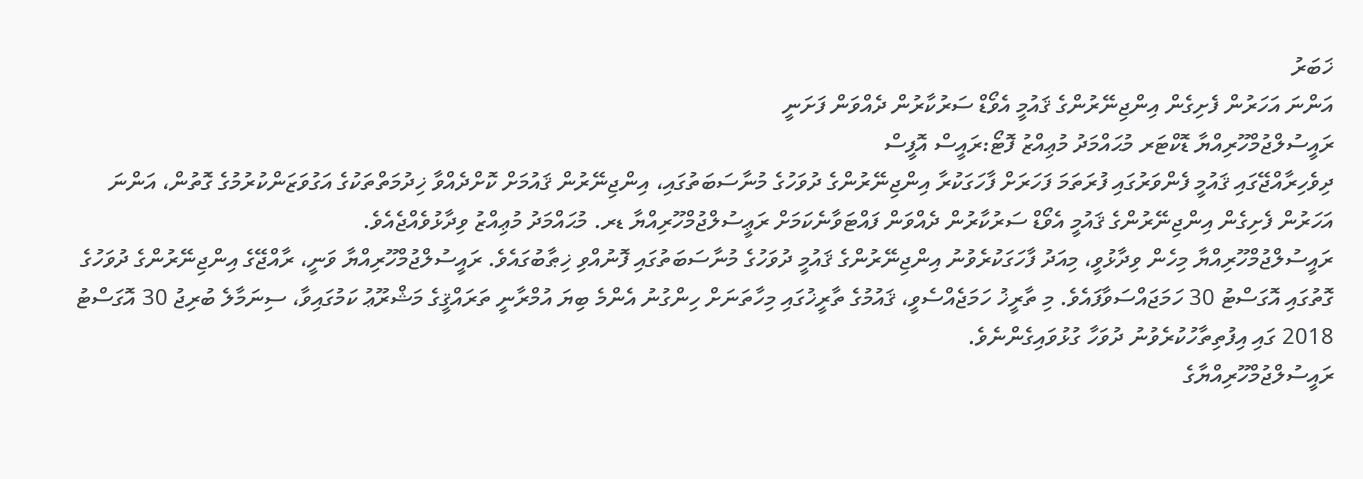ޚަބަރު
އަންނަ އަހަރުން ފެށިގެން އިންޖިނޭރުންގެ ޤައުމީ އެވޯޑް ސަރުކާރުން ދެއްވަން ފަށަނީ
ރައީސުލްޖުމްހޫރިއްޔާ ޑޮކްޓަރ މުޙައްމަދު މުޢިއްޒު ފޮޓޯ:ރައީސް އޮފީސް
ދިވެހިރާއްޖޭގައި ޤައުމީ ފެންވަރުގައި ފުރަތަމަ ފަހަރަށް ފާހަގަކުރާ އިންޖިނޭރުންގެ ދުވަހުގެ މުނާސަބަތުގައި، އިންޖިނޭރުން ޤައުމަށް ކޮށްދެއްވާ ޚިދުމަތްތަކުގެ އަގުވަޒަންކުރުމުގެ ގޮތުން، އަންނަ އަހަރުން ފެށިގެން އިންޖިނޭރުންގެ ޤައުމީ އެވޯޑް ސަރުކާރުން ދެއްވަން ފައްޓަވާނެކަމަށް ރަޢީސުލްޖުމްހޫރިއްޔާ ޑރ. މުޙައްމަދު މުޢިއްޒު ވިދާޅުވެއްޖެއެވެ.
ރައީސުލްޖުމްހޫރިއްޔާ މިހެން ވިދާޅުވީ، މިއަދު ފާހަގަކުރެވުނު އިންޖިނޭރުންގެ ޤައުމީ ދުވަހުގެ މުނާސަބަތުގައި ފޮނުއްވި ޚިޠާބުގައެވެ. ރައީސުލްޖުމްހޫރިއްޔާ ވަނީ، ރާއްޖޭގެ އިންޖިނޭރުންގެ ދުވަހުގެ ގޮތުގައި އޮގަސްޓު 30 ހަމަޖައްސަވާފައެވެ. މި ތާރީޚު ހަމަޖެއްސެވީ، ޤައުމުގެ ތާރީޚުގައި މިހާތަނަށް ހިންގުނު އެންމެ ބިޔަ އުމްރާނީ ތަރައްޤީގެ މަޝްރޫޢު ކަމުގައިވާ، ސިނަމާލެ ބުރިޖު 30 އޮގަސްޓު 2018 ގައި އިފުތިތާހުކުރެވުނު ދުވަހާ ގުޅުވައިގެންނެވެ.
ރައީސުލްޖުމްހޫރިއްޔާގެ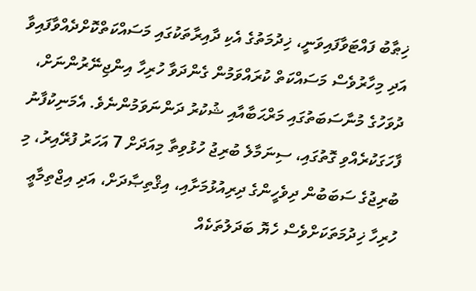ޚިޠާބު ފައްޓަވާފައިވަނީ، ޚިދުމަތުގެ އެކި ދާއިރާތަކުގައި މަސައްކަތްކޮށްދެއްވާފައިވާ އަދި މިހާރުވެސް މަސައްކަތް ކުރައްވަމުން ގެންދަވާ ހުރިހާ އިންޖިނޭރުންނަށް، ދުވަހުގެ މުނާސަބަތުގައި މަރްޙަބާއާއި ޝުކުރު ދަންނަވަމުންނެވެ. އެމަނިކުފާނު ފާހަގަކުރެއްވި ގޮތުގައި، ސިނަމާލެ ބުރިޖު ހުޅުވިތާ މިއަދަށް 7 އަހަރު ފުރޭއިރު، މި ބުރިޖުގެ ސަބަބުން ދިވެހީންގެ ދިރިއުޅުމަށާއި، އިޤްތިޞާދަށް، އަދި އިޖްތިމާޢީ ހުރިހާ ޚިދުމަތަކަށްވެސް ހެޔޮ ބަދަލުތަކެއް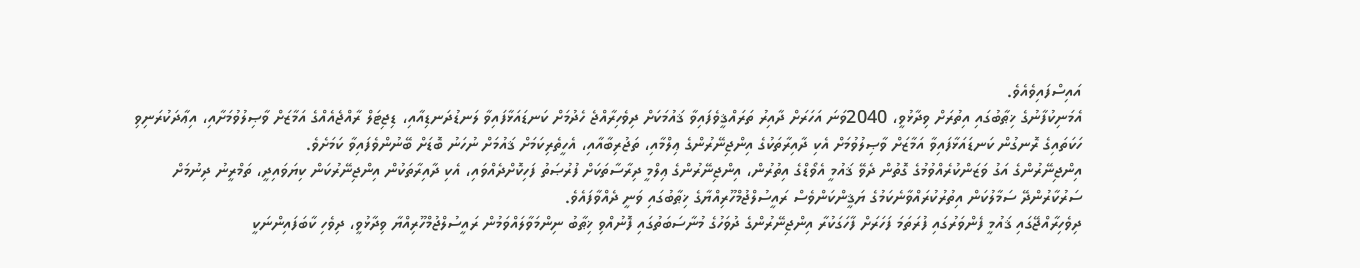އައިސްފައިވެއެވެ.
އެމަނިކުފާނުގެ ޚިޠާބުގައި އިތުރަށް ވިދާޅުވީ، 2040ވަނަ އަހަރަށް ދާއިރު ތަރައްޤީވެފައިވާ ޤައުމަކަށް ދިވެހިރާއްޖެ ހެދުމަށް ކަނޑައަޅާފައިވާ ލަނޑުދަނޑިއާއި، ޑިޖިޓަލް ރާއްޖެއެއްގެ އަމާޒަށް ވާޞިލުވުމަށާއި، އިޢާދަކުރަނިވި ހަކަތައިގެ ރޮނގުން ކަނޑައަޅާފައިވާ އަމާޒަށް ވާޞިލުވުމަށް އެކި ދާއިރާތަކުގެ އިންޖިނޭރުންގެ ޢިލްމާއި، ތަޖުރިބާއާއި، އެހީތެރިކަމަށް ޤައުމަށް ނުހަނު ބޮޑަށް ބޭނުންވެފައިވާ ކަމަށެވެ.
އިންޖިނޭރުންގެ އަގު ވަޒަންކުރެއްވުމުގެ ގޮތުން ދެވޭ ޤައުމީ އެވޯޑްގެ އިތުރުން، އިންޖިނޭރުންގެ ޢިލްމީ ދިރާސާތަކަށް ފުރުޞަތު ފަހިކޮށްދެއްވައި، އެކި ދާއިރާތަކުން އިންޖިނޭރުކަން ކިޔަވައިދީ، ތަމްރީނު ދިނުމަށް ސަރުކާރުންދޭ ސަމާލުކަން އިތުރުކުރައްވާނެކަމުގެ ޔަޤީންކަންވެސް ރައީސުލްޖުމްހޫރިއްޔާގެ ޚިޠާބުގައި ވަނީ ދެއްވާފައެވެ.
ދިވެހިރާއްޖޭގައި ޤައުމީ ފެންވަރުގައި ފުރަތަމަ ފަހަރަށް ފާހަގަކުރާ އިންޖިނޭރުންގެ ދުވަހުގެ މުނާސަބަތުގައި ފޮނުއްވި ޚިޠާބު ނިންމަވާލައްވަމުން ރައީސުލްޖުމްހޫރިއްޔާ ވިދާޅުވީ، ދިވެހި ކާބަފައިންނަކީ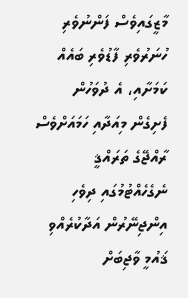މާޒީގައިވެސް ފަންނުވެރި ހުނަރުވެރި ފާޑުވެރި ބައެއް ކަމަށާއި، އެ ދުވަހުން ފެށިގެން މިއަދާއި ހަމައަށްވެސް ރާއްޖޭގެ ތަރައްޤީ ނެގެހެއްޓުމުގައި ދިވެހި އިންޖިނޭރުން އަދާކުރެއްވި ޤައުމީ ވާޖިބަށް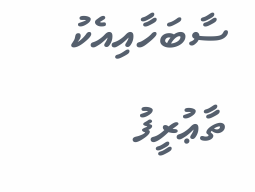ސާބަހާއިއެކު ތާޢުރީފު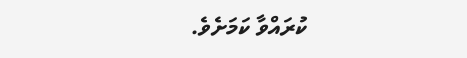ކުރައްވާ ކަމަށެވެ.